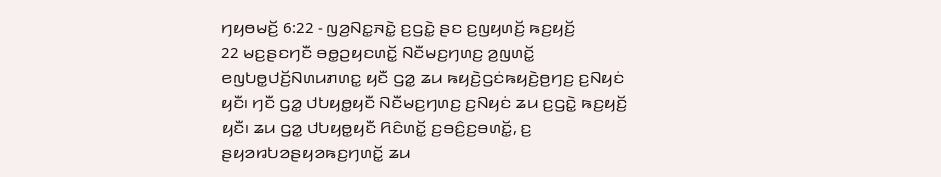ꤚꤟꤥꤗꤢꤩ꤬ 6:22 - ꤜꤤ꤬ꤡꤢ꤭ꤏꤢꤧ꤭ ꤢ꤬ꤞꤢꤧ꤭ ꤔꤢ ꤢ꤬ꤜꤟꤛꤢꤩ꤬ ꤒꤢ꤬ꤟꤢꤩ꤬
22 ꤗꤢ꤬ꤔꤢꤚꤢꤪ ꤋꤥ꤭ꤑꤟꤢꤛꤢꤩ꤭ ꤡꤢꤪꤗꤢ꤬ꤚꤛꤢ꤬ ꤤ꤬ꤜꤛꤢꤩ꤭ ꤕꤜꤝꤥ꤭ꤓꤢꤩ꤬ꤡꤛꤣꤊꤛꤢ꤭ ꤟꤢꤪ ꤞꤤ꤭ ꤘꤣ ꤒꤟꤢꤧ꤬ꤞꤢꤦꤒꤟꤢꤧ꤬ꤥ꤬ꤚꤢ꤬ ꤢ꤬ꤡꤟꤢꤦ ꤟꤢꤪ꤯ ꤚꤢꤪ ꤞꤤ꤭ ꤓꤝꤟꤥ꤭ꤟꤢꤪ ꤡꤢꤪꤗꤢ꤬ꤚꤛꤢ꤬ ꤢ꤬ꤡꤟꤢꤦ ꤘꤣ ꤢ꤬ꤞꤢꤧ꤭ ꤒꤢ꤬ꤟꤢꤩ꤬ ꤟꤢꤪ꤯ ꤘꤣ ꤞꤤ꤭ ꤓꤝꤟꤥ꤭ꤟꤢꤪ ꤖꤢꤨꤛꤢꤩ꤭ ꤢ꤬ꤋꤢꤨ꤬ꤢ꤬ꤋꤛꤢꤩ꤭, ꤢ꤬ ꤔꤟꤤꤙꤝꤤꤔꤟꤤꤒꤢ꤬ꤚꤛꤢꤩ꤭ ꤘꤣ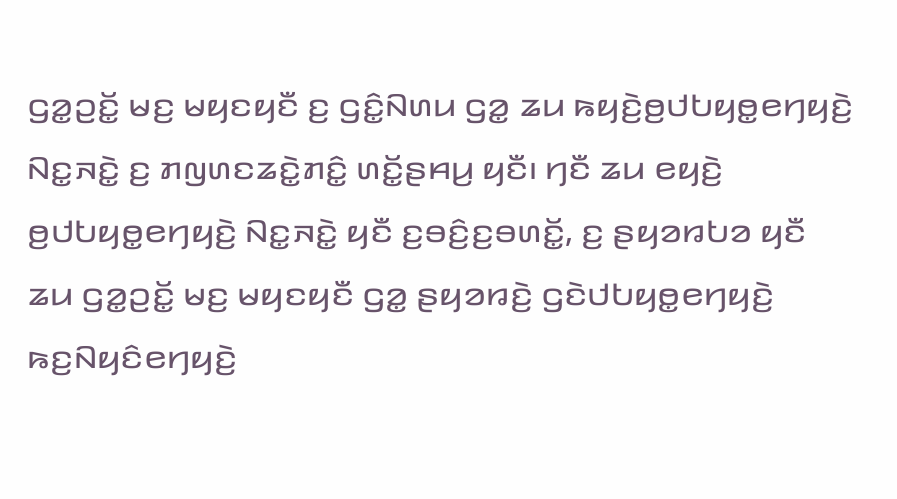ꤞꤤ꤭ꤑꤢꤩ꤭ ꤗꤢ꤬ ꤗꤟꤢꤟꤢꤪ ꤢ꤬ ꤞꤢꤨ꤭ꤡꤛꤣ ꤞꤤ꤭ ꤘꤣ ꤒꤟꤢꤧ꤬ꤥ꤬ꤓꤝꤟꤥ꤭ꤕꤚꤟꤢꤧ꤬ ꤡꤢ꤭ꤏꤢꤧ꤭ ꤢ꤬ ꤊꤜꤛꤢꤘꤢꤧ꤭ꤊꤢꤨ꤭ ꤛꤢꤩ꤭ꤔꤌꤣ꤬ ꤟꤢꤪ꤯ ꤚꤢꤪ ꤘꤣ ꤕꤟꤢꤧ꤬ ꤥ꤬ꤓꤝꤟꤥ꤭ꤕꤚꤟꤢꤧ꤬ ꤡꤢ꤭ꤏꤢꤧ꤭ ꤟꤢꤪ ꤢ꤬ꤋꤢꤨ꤬ꤢ꤬ꤋꤛꤢꤩ꤭, ꤢ꤬ ꤔꤟꤤꤙꤝꤤ ꤟꤢꤪ ꤘꤣ ꤞꤤ꤭ꤑꤢꤩ꤭ ꤗꤢ꤬ ꤗꤟꤢꤟꤢꤪ ꤞꤤ꤭ ꤔꤟꤤꤙꤢꤧ꤬ ꤞꤢꤧꤓꤝꤟꤥ꤭ꤕꤚꤟꤢꤧ꤬ ꤒꤢ꤬ꤡꤟꤢꤨꤕꤚꤟꤢꤧ꤬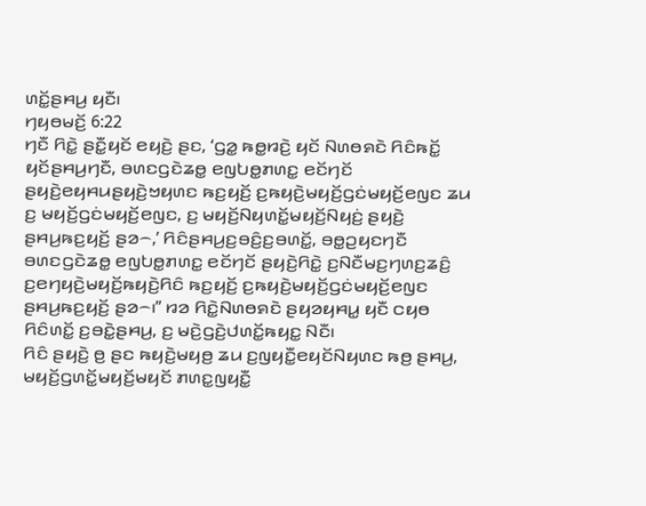ꤛꤢꤩ꤭ꤔꤌꤣ꤬ ꤟꤢꤪ꤯
ꤚꤟꤥꤗꤢꤩ꤬ 6:22
ꤚꤢꤪ ꤖꤢꤧ꤭ ꤔꤢꤪ꤭ꤟꤢꤩ ꤕꤟꤢꤧ꤬ ꤔꤢ, ‘ꤞꤤ꤭ ꤒꤥ꤭ꤙꤢꤧ꤬ ꤟꤢꤩ ꤡꤛꤥꤎꤢꤧ ꤖꤢꤨꤒꤢꤩ꤭ ꤟꤢꤩꤔꤌꤣ꤬ꤚꤢꤪ, ꤋꤛꤢꤞꤢꤧꤘꤥ꤭ ꤕꤜꤝꤥ꤭ꤊꤛꤢ꤭ ꤕꤢꤩꤚꤢꤩ ꤔꤟꤢꤧ꤬ꤕꤟꤌꤣꤔꤟꤢꤧ꤬ꤠꤟꤛꤢ ꤒꤢ꤬ꤟꤢꤩ꤬ ꤢ꤬ꤒꤟꤢꤧ꤬ꤗꤟꤢꤩ꤬ꤞꤢꤦꤗꤟꤢꤩ꤬ꤕꤜꤢ ꤘꤣ ꤢ꤬ ꤗꤟꤢꤩ꤬ꤞꤢꤦꤗꤟꤢꤩ꤬ꤕꤜꤢ, ꤢ꤬ ꤗꤟꤢꤩ꤬ꤡꤟꤛꤢꤩ꤭ꤗꤟꤢꤩ꤬ꤡꤟꤢꤦ꤬ ꤔꤟꤢꤧ꤬ ꤔꤌꤣ꤬ꤒꤢ꤬ꤟꤢꤩ꤬ ꤔꤤ꤮,’ ꤖꤢꤨꤔꤌꤣ꤬ꤢ꤬ꤋꤢꤨ꤬ꤢ꤬ꤋꤛꤢꤩ꤭, ꤋꤥ꤭ꤑꤟꤢꤚꤢꤪ ꤋꤛꤢꤞꤢꤧꤘꤥ꤭ ꤕꤜꤝꤥ꤭ꤊꤛꤢ꤭ ꤕꤢꤩꤚꤢꤩ ꤔꤟꤢꤧ꤬ꤖꤢꤧ꤭ ꤢ꤬ꤡꤢꤪꤗꤢ꤬ꤚꤛꤢ꤬ꤘꤢꤨ꤬ ꤢ꤬ꤕꤚꤟꤢꤧ꤬ꤗꤟꤢꤩ꤬ꤒꤟꤢꤧ꤬ꤖꤢꤨ ꤒꤢ꤬ꤟꤢꤩ꤬ ꤢ꤬ꤒꤟꤢꤧ꤬ꤗꤟꤢꤩ꤬ꤞꤢꤦꤗꤟꤢꤩ꤬ꤕꤜꤢ ꤔꤌꤣ꤬ꤒꤢ꤬ꤟꤢꤩ꤬ ꤔꤤ꤮꤯” ꤙꤤ ꤖꤢꤧ꤭ꤡꤛꤥꤎꤢꤧ ꤔꤟꤤꤟꤌꤣ꤭ ꤟꤢꤪ ꤍꤟꤥ ꤖꤢꤨꤛꤢꤩ꤭ ꤢ꤬ꤋꤢꤧ꤭ꤔꤌꤣ꤬, ꤢ꤬ ꤗꤢꤧ꤬ꤞꤢꤧ꤬ꤓꤛꤢꤩ꤭ꤒꤟꤢ꤭ ꤡꤢꤪ꤯
ꤖꤢꤨ ꤔꤟꤢꤧ꤬ ꤥ꤬ ꤔꤢ ꤒꤟꤢꤧ꤬ꤗꤟꤥ꤬ ꤘꤣ ꤢ꤬ꤜꤟꤢꤪ꤭ꤕꤟꤢꤩꤡꤟꤛꤢ ꤒꤥ꤬ ꤔꤌꤣ꤬, ꤗꤟꤢꤩ꤬ꤞꤛꤢꤩ꤭ꤗꤟꤢꤩ꤬ꤗꤟꤢꤩ ꤊꤛꤢ꤭ꤜꤟꤢꤪ꤭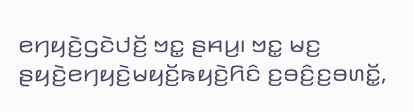ꤕꤚꤟꤢꤧ꤬ꤞꤢꤧꤓꤢꤩ꤬ ꤠꤢ꤭ ꤔꤌꤣ꤬꤯ ꤠꤢ꤭ ꤗꤢ꤬ ꤔꤟꤢꤧ꤬ꤕꤚꤟꤢꤧ꤬ꤗꤟꤢꤩ꤬ꤒꤟꤢꤧ꤬ꤖꤢꤨ ꤢ꤬ꤋꤢꤨ꤬ꤢ꤬ꤋꤛꤢꤩ꤭,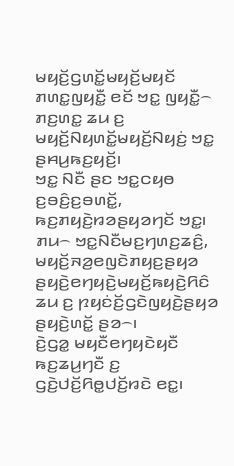ꤗꤟꤢꤩ꤬ꤞꤛꤢꤩ꤭ꤗꤟꤢꤩ꤬ꤗꤟꤢꤩ ꤊꤛꤢ꤭ꤜꤟꤢꤪ꤭ ꤕꤢꤩ ꤠꤢ꤭ ꤜꤟꤢꤪ꤭꤮ ꤊꤢ꤬ꤛꤢ꤭ ꤘꤣ ꤢ꤬ ꤗꤟꤢꤩ꤬ꤡꤟꤛꤢꤩ꤭ꤗꤟꤢꤩ꤬ꤡꤟꤢꤦ꤬ ꤠꤢ꤭ ꤔꤌꤣ꤬ꤒꤢ꤬ꤟꤢꤩ꤬꤯
ꤠꤢ꤭ ꤡꤢꤪ ꤔꤢ ꤠꤢ꤭ꤍꤟꤥ ꤢ꤬ꤋꤢꤨ꤬ꤢ꤬ꤋꤛꤢꤩ꤭, ꤒꤢ꤬ꤊꤟꤢꤧ꤬ꤙꤤꤔꤟꤤꤚꤢꤩ ꤠꤢ꤭꤯ ꤊꤣ꤮ ꤠꤢ꤭ꤡꤢꤪꤗꤢ꤬ꤚꤛꤢ꤬ꤘꤢꤨ꤬, ꤗꤟꤢꤩ꤬ꤏꤤ꤬ꤕꤜꤢꤧꤊꤟꤢ꤬ꤔꤟꤤ ꤔꤟꤢꤧ꤬ꤕꤚꤟꤢꤧ꤬ꤗꤟꤢꤩ꤬ꤒꤟꤢꤧ꤬ꤖꤢꤨ ꤘꤣ ꤢ꤬ ꤐꤟꤢꤦꤢꤩ꤬ꤞꤢꤧꤜꤟꤢꤧ꤬ꤔꤟꤤ ꤔꤟꤢꤧ꤬ꤛꤢꤩ꤭ ꤔꤤ꤮꤯
ꤢꤧ꤬ꤞꤤ꤭ ꤗꤟꤢꤪꤕꤚꤟꤢꤧꤟꤢꤪ ꤒꤢ꤬ꤘꤣ꤬ꤚꤢꤪ ꤢ꤬ ꤞꤢꤧ꤬ꤓꤢꤩ꤬ꤖꤥ꤭ꤓꤢꤩ꤬ꤙꤢꤧ ꤕꤢ꤭꤯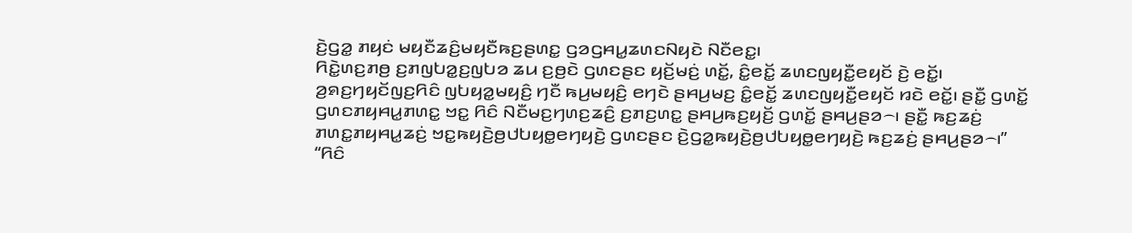ꤢꤧ꤬ꤞꤤ꤭ ꤊꤟꤢꤦ ꤗꤟꤢꤪꤘꤢꤨ꤬ꤗꤟꤢꤪꤒꤢ꤬ꤔꤛꤢ꤭ ꤞꤤꤞꤌꤣ꤭ꤘꤛꤢꤡꤟꤢꤧ ꤡꤢꤪꤕꤢ꤭꤯
ꤖꤢꤧ꤭ꤛꤢ꤬ꤊꤥ꤬ ꤢ꤬ꤊꤜꤝꤤ꤭ꤢ꤬ꤜꤝꤤ ꤘꤣ ꤢ꤬ꤥ꤬ꤢꤧ ꤞꤛꤢꤔꤢ ꤟꤢꤩ꤬ꤗꤢꤦ꤬ ꤛꤢꤩ꤭, ꤢꤨ꤭ꤕꤢꤩ꤭ ꤘꤛꤢꤜꤟꤢꤪ꤭ꤕꤟꤢꤩ ꤢꤧ꤬ ꤕꤢꤩ꤭꤯ ꤤ꤬ꤎꤢ꤬ꤚꤟꤢꤩꤜꤢ꤬ꤖꤢꤨ ꤜꤝꤟꤤ꤭ꤗꤟꤢꤨ꤬ ꤚꤢꤪ ꤒꤣ꤬ꤗꤟꤢꤨ꤬ ꤕꤚꤢꤧ ꤔꤌꤣ꤬ꤗꤢ꤬ ꤢꤨ꤭ꤕꤢꤩ꤭ ꤘꤛꤢꤜꤟꤢꤪ꤭ꤕꤟꤢꤩ ꤙꤢꤧ ꤕꤢꤩ꤭꤯ ꤔꤢꤪ꤭ ꤞꤛꤢꤩ꤭ ꤞꤛꤢꤊꤟꤌꤣ꤭ꤊꤛꤢ꤭ ꤠꤢ꤭ ꤖꤢꤨ ꤡꤢꤪꤗꤢ꤬ꤚꤛꤢ꤬ꤘꤢꤨ꤬ ꤢ꤬ꤊꤢ꤬ꤛꤢ꤭ ꤔꤌꤣ꤬ꤒꤢ꤬ꤟꤢꤩ꤬ ꤞꤛꤢꤩ꤭ ꤔꤌꤣ꤬ꤔꤤ꤮꤯ ꤔꤢꤪ꤭ ꤒꤢ꤬ꤘꤢꤦ꤬ ꤊꤛꤢ꤭ꤊꤟꤌꤣ꤭ꤘꤢꤦ꤬ ꤠꤢ꤭ꤒꤟꤢꤧ꤬ꤥ꤬ꤓꤝꤟꤥ꤭ꤕꤚꤟꤢꤧ꤬ ꤞꤛꤢꤔꤢ ꤢꤧ꤬ꤞꤤ꤭ꤒꤟꤢꤧ꤬ꤥ꤬ꤓꤝꤟꤥ꤭ꤕꤚꤟꤢꤧ꤬ ꤒꤢ꤬ꤘꤢꤦ꤬ ꤔꤌꤣ꤬ꤔꤤ꤮꤯”
“ꤖꤢꤨ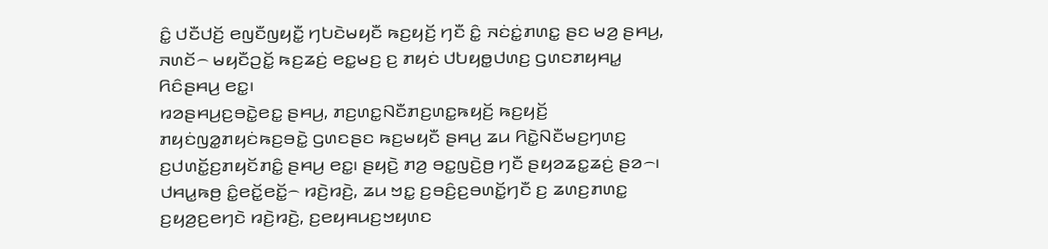ꤢꤨ꤭ ꤓꤢꤪꤓꤢꤩ꤬ ꤕꤜꤢꤪꤜꤟꤢꤪ꤭ ꤚꤝꤢꤧꤗꤟꤢꤪ ꤒꤢ꤬ꤟꤢꤩ꤬ ꤚꤢꤪ ꤢꤨ꤭ ꤏꤢꤦꤢꤦ꤭ꤊꤛꤢ꤭ ꤔꤢ ꤗꤤ꤬ ꤔꤌꤣ꤬, ꤏꤛꤢꤩ꤮ ꤗꤟꤢꤪꤑꤢꤩ꤭ ꤒꤢ꤬ꤘꤢꤦ꤬ ꤕꤢ꤭ꤗꤢ꤬ ꤢ꤬ ꤊꤟꤢꤦ ꤓꤝꤟꤥ꤭ꤓꤛꤢ꤬ ꤞꤛꤢꤊꤟꤌꤣ꤭ ꤖꤢꤨꤔꤌꤣ꤬ ꤕꤢ꤭꤯
ꤙꤤꤔꤌꤣ꤬ꤢ꤬ꤋꤢꤧ꤭ꤕꤢ꤭ ꤔꤌꤣ꤬, ꤊꤢ꤬ꤛꤢ꤭ꤡꤢꤪꤊꤢ꤬ꤛꤢ꤭ꤒꤟꤢꤩ꤬ ꤒꤢ꤬ꤟꤢꤩ꤬ ꤊꤟꤢꤦꤜꤤ꤭ꤊꤟꤢꤦꤒꤢ꤬ꤋꤢꤧ꤭ ꤞꤛꤢꤔꤢ ꤒꤢ꤬ꤗꤟꤢꤪ ꤔꤌꤣ꤬ ꤘꤣ ꤖꤢꤧ꤭ꤡꤢꤪꤗꤢ꤬ꤚꤛꤢ꤬ ꤢ꤬ꤓꤛꤢꤩ꤭ꤢ꤬ꤊꤟꤢꤩꤊꤢꤨ꤭ ꤔꤌꤣ꤬ ꤕꤢ꤭꤯ ꤔꤟꤢꤧ꤬ ꤊꤤ꤬ ꤋꤢ꤭ꤜꤢꤧ꤬ꤥ꤬ ꤚꤢꤪ ꤔꤟꤤꤘꤢ꤭ꤘꤢꤦ꤬ ꤔꤤ꤮꤯
ꤓꤌꤣ꤭ꤒꤥ꤬ ꤢꤨ꤭ꤕꤢꤩ꤭ꤕꤢꤩ꤭꤮ ꤙꤢꤧ꤬ꤙꤢꤧ꤬, ꤘꤣ ꤠꤢ꤭ ꤢ꤬ꤋꤢꤨ꤬ꤢ꤬ꤋꤛꤢꤩ꤭ꤚꤢꤪ ꤢ꤬ ꤘꤛꤢ꤬ꤊꤛꤢ꤭ ꤢ꤬ꤟꤤ꤬ꤢ꤬ꤕꤚꤢꤧ ꤙꤢꤧ꤬ꤙꤢꤧ꤬, ꤢ꤬ꤕꤟꤌꤣꤢ꤬ꤠꤟꤛꤢ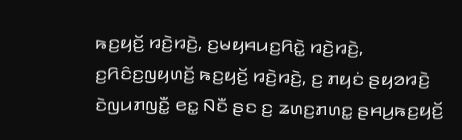ꤒꤢ꤬ꤟꤢꤩ꤬ ꤙꤢꤧ꤬ꤙꤢꤧ꤬, ꤢ꤬ꤗꤟꤌꤣꤢ꤬ꤖꤢꤧ꤭ ꤙꤢꤧ꤬ꤙꤢꤧ꤬, ꤢ꤬ꤖꤢꤨꤢ꤬ꤜꤟꤛꤢꤩ꤬ ꤒꤢ꤬ꤟꤢꤩ꤬ ꤙꤢꤧ꤬ꤙꤢꤧ꤬, ꤢ꤬ ꤊꤟꤢꤦ ꤔꤟꤤꤙꤢꤧ꤬ ꤢꤧꤜꤣꤊꤜꤢꤪ꤭ ꤕꤢ꤭ ꤡꤢꤪ ꤔꤢ ꤢ꤬ ꤘꤛꤢ꤬ꤊꤛꤢ꤭ ꤔꤌꤣ꤬ꤒꤢ꤬ꤟꤢꤩ꤬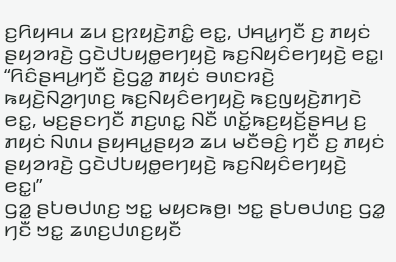ꤢ꤬ꤖꤟꤌꤣ ꤘꤣ ꤢ꤬ꤐꤟꤢꤧ꤬ꤊꤢꤨ꤭ ꤕꤢ꤭, ꤓꤌꤣ꤭ꤚꤢꤪ ꤢ꤬ ꤊꤟꤢꤦ ꤔꤟꤤꤙꤢꤧ꤬ ꤞꤢꤧꤓꤝꤟꤥ꤭ꤕꤚꤟꤢꤧ꤬ ꤒꤢ꤬ꤡꤟꤢꤨꤕꤚꤟꤢꤧ꤬ ꤕꤢ꤭꤯
“ꤖꤢꤨꤔꤌꤣ꤬ꤚꤢꤪ ꤢꤧ꤬ꤞꤤ꤭ ꤊꤟꤢꤦ ꤋꤛꤢꤙꤢꤧ꤬ ꤒꤟꤢꤧ꤬ꤡꤤ꤬ꤚꤛꤢ꤬ ꤒꤢ꤬ꤡꤟꤢꤨꤕꤚꤟꤢꤧ꤬ ꤒꤢ꤬ꤜꤟꤢꤧ꤬ꤊꤚꤢꤧ ꤕꤢ꤭, ꤗꤢ꤬ꤔꤢꤚꤢꤪ ꤊꤢ꤬ꤛꤢ꤭ ꤡꤢꤪ ꤛꤢꤩ꤭ꤒꤢ꤬ꤟꤢꤩ꤬ꤔꤌꤣ꤬ ꤢ꤬ ꤊꤟꤢꤦ ꤡꤛꤣ ꤔꤟꤌꤣ꤭ꤔꤟꤤ ꤘꤣ ꤗꤢꤪꤋꤢꤨ꤬ ꤚꤢꤪ ꤢ꤬ ꤊꤟꤢꤦ ꤔꤟꤤꤙꤢꤧ꤬ ꤞꤢꤧꤓꤝꤟꤥ꤭ꤕꤚꤟꤢꤧ꤬ ꤒꤢ꤬ꤡꤟꤢꤨꤕꤚꤟꤢꤧ꤬ ꤕꤢ꤭꤯”
ꤞꤤ꤭ ꤔꤝꤥꤓꤛꤢ꤬ ꤠꤢ꤭ ꤗꤟꤢꤒꤥ꤬꤯ ꤠꤢ꤭ ꤔꤝꤥꤓꤛꤢ꤬ ꤞꤤ꤭ ꤚꤢꤪ ꤠꤢ꤭ ꤘꤛꤢ꤬ꤓꤛꤢ꤬ꤟꤢꤪ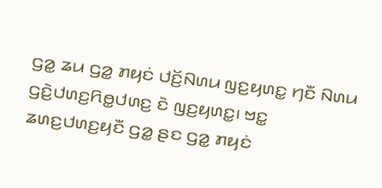ꤞꤤ꤭ ꤘꤣ ꤞꤤ꤭ ꤊꤟꤢꤦ ꤓꤢꤩ꤬ꤡꤛꤣ ꤜꤢ꤬ꤟꤛꤢ꤭ ꤚꤢꤪ ꤡꤛꤣ ꤞꤢꤧ꤬ꤓꤛꤢ꤬ꤖꤥ꤭ꤓꤛꤢ꤬ ꤢꤧ ꤜꤢ꤬ꤟꤛꤢ꤭꤯ ꤠꤢ꤭ ꤘꤛꤢ꤬ꤓꤛꤢ꤬ꤟꤢꤪ ꤞꤤ꤭ ꤔꤢ ꤞꤤ꤭ ꤊꤟꤢꤦ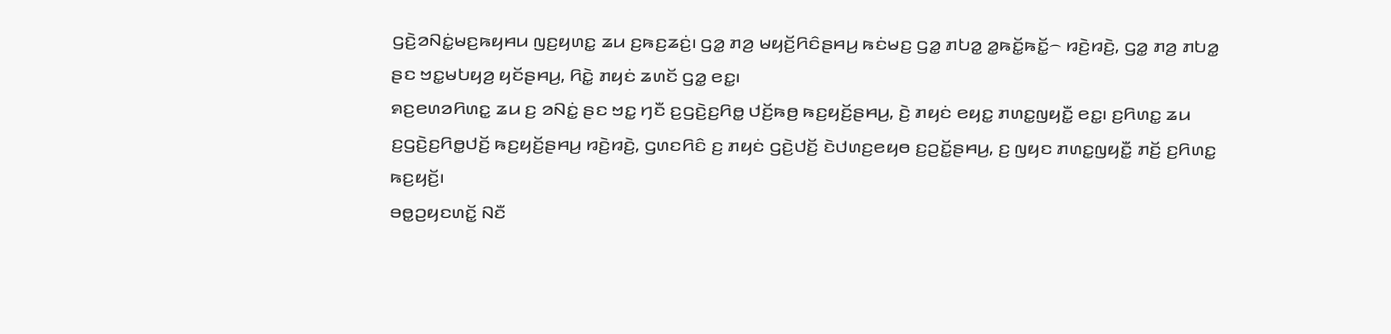ꤞꤢꤧ꤬ꤤꤡꤢꤦ꤭ꤗꤢ꤬ꤒꤟꤌꤣ ꤜꤢ꤬ꤟꤛꤢ꤭ ꤘꤣ ꤢ꤬ꤒꤢ꤬ꤘꤢꤦ꤬꤯ ꤞꤤ꤭ ꤊꤤ꤬ ꤗꤟꤢꤩ꤬ꤖꤢꤨꤔꤌꤣ꤬ ꤒꤢꤦꤗꤢ꤬ ꤞꤤ꤭ ꤊꤝꤤ꤭ ꤤ꤭ꤒꤢꤩ꤭ꤒꤢꤩ꤭꤮ ꤙꤢꤧ꤬ꤙꤢꤧ꤬, ꤞꤤ꤭ ꤊꤤ꤬ ꤊꤝꤤ꤭ ꤔꤢ ꤠꤢ꤭ꤗꤝꤟꤤ꤬ ꤟꤢꤩꤔꤌꤣ꤬, ꤖꤢꤧ꤭ ꤊꤟꤢꤦ ꤘꤛꤢꤩ ꤞꤤ꤭ ꤕꤢ꤭꤯
ꤎꤢ꤬ꤕꤛꤤꤖꤛꤢ꤭ ꤘꤣ ꤢ꤬ ꤤꤡꤢꤦ꤭ ꤔꤢ ꤠꤢ꤭ ꤚꤢꤪ ꤢ꤬ꤞꤢꤧ꤬ꤢ꤬ꤖꤥ꤭ ꤓꤢꤩ꤬ꤒꤥ꤬ ꤒꤢ꤬ꤟꤢꤩ꤬ꤔꤌꤣ꤬, ꤢꤧ꤬ ꤊꤟꤢꤦ ꤕꤟꤢ꤭ ꤊꤛꤢ꤭ꤜꤟꤢꤪ꤭ ꤕꤢ꤭꤯ ꤢ꤬ꤖꤛꤢ꤭ ꤘꤣ ꤢ꤬ꤞꤢꤧ꤬ꤢ꤬ꤖꤥ꤭ꤓꤢꤩ꤬ ꤒꤢ꤬ꤟꤢꤩ꤬ꤔꤌꤣ꤬ ꤙꤢꤧ꤬ꤙꤢꤧ꤬, ꤞꤛꤢꤖꤢꤨ ꤢ꤬ ꤊꤟꤢꤦ ꤞꤢꤧ꤬ꤓꤢꤩ꤬ ꤢꤧꤓꤛꤢ꤬ꤕꤟꤥ ꤢ꤬ꤑꤢꤩ꤭ꤔꤌꤣ꤬, ꤢ꤬ ꤜꤟꤢ ꤊꤛꤢ꤭ꤜꤟꤢꤪ꤭ ꤊꤢꤩ꤬ ꤢ꤬ꤖꤛꤢ꤭ ꤒꤢ꤬ꤟꤢꤩ꤬꤯
ꤋꤥ꤭ꤑꤟꤢꤛꤢꤩ꤭ ꤡꤢꤪ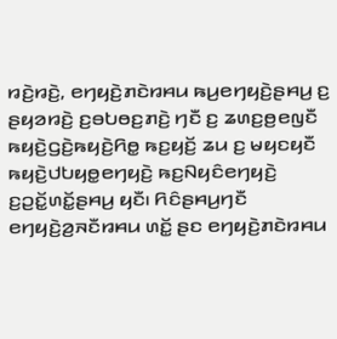ꤙꤢꤧ꤬ꤙꤢꤧ꤬, ꤕꤚꤟꤢꤧ꤬ꤊꤢꤧꤙꤌꤣ ꤒꤣ꤬ꤕꤚꤟꤢꤧ꤬ꤔꤌꤣ꤬ ꤢ꤬ ꤔꤟꤤꤙꤢꤧ꤬ ꤢ꤬ꤋꤝꤥꤢ꤬ꤊꤢꤧ꤬ ꤚꤢꤪ ꤢ꤬ ꤘꤛꤢ꤬ꤥ꤬ꤕꤜꤢꤪ ꤒꤟꤢꤧ꤬ꤞꤢꤧ꤬ꤒꤟꤢꤧ꤬ꤖꤥ꤭ ꤒꤢ꤬ꤟꤢꤩ꤬ ꤘꤣ ꤢ꤬ ꤗꤟꤢꤟꤢꤪ ꤒꤟꤢꤧ꤬ꤓꤝꤟꤥ꤭ꤕꤚꤟꤢꤧ꤬ ꤒꤢ꤬ꤡꤟꤢꤨꤕꤚꤟꤢꤧ꤬ ꤢ꤬ꤑꤢꤩ꤭ꤛꤢꤩ꤭ꤔꤌꤣ꤬ ꤟꤢꤪ꤯ ꤖꤢꤨꤔꤌꤣ꤬ꤚꤢꤪ ꤕꤚꤟꤢꤧ꤬ꤤ꤬ꤏꤢꤪꤙꤌꤣ ꤛꤢꤩ꤭ ꤔꤢ ꤕꤚꤟꤢꤧ꤬ꤊꤢꤧꤙꤌꤣ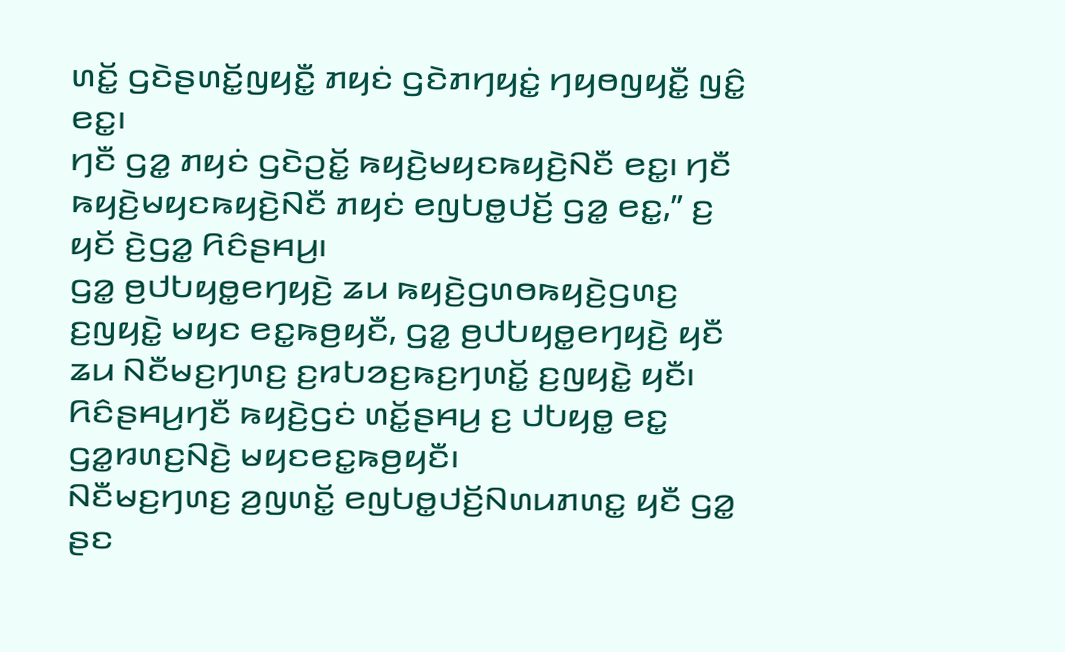ꤛꤢꤩ꤭ ꤞꤢꤧꤔꤛꤢꤩ꤭ꤜꤟꤢꤪ꤭ ꤊꤟꤢꤦ ꤞꤢꤧꤊꤚꤟꤢꤦ꤭ ꤚꤟꤥꤜꤟꤢꤪ꤭ ꤜꤢꤨ꤭ ꤕꤢ꤭꤯
ꤚꤢꤪ ꤞꤤ꤭ ꤊꤟꤢꤦ ꤞꤢꤧꤑꤢꤩ꤭ ꤒꤟꤢꤧ꤬ꤗꤟꤢꤒꤟꤢꤧ꤬ꤡꤢꤪ ꤕꤢ꤭꤯ ꤚꤢꤪ ꤒꤟꤢꤧ꤬ꤗꤟꤢꤒꤟꤢꤧ꤬ꤡꤢꤪ ꤊꤟꤢꤦ ꤕꤜꤝꤥ꤭ꤓꤢꤩ꤬ ꤞꤤ꤭ ꤕꤢ꤭,” ꤢ꤬ ꤟꤢꤩ ꤢꤧ꤬ꤞꤤ꤭ ꤖꤢꤨꤔꤌꤣ꤬꤯
ꤞꤤ꤭ ꤥ꤬ꤓꤝꤟꤥ꤭ꤕꤚꤟꤢꤧ꤬ ꤘꤣ ꤒꤟꤢꤧ꤬ꤞꤛꤥꤒꤟꤢꤧ꤬ꤞꤛꤢ꤬ ꤢ꤬ꤜꤟꤢꤧ꤭ ꤗꤟꤢ ꤕꤢ꤭ꤒꤥ꤬ꤟꤢꤪ, ꤞꤤ꤭ ꤥ꤬ꤓꤝꤟꤥ꤭ꤕꤚꤟꤢꤧ꤬ ꤟꤢꤪ ꤘꤣ ꤡꤢꤪꤗꤢ꤬ꤚꤛꤢ꤬ ꤢ꤬ꤙꤝꤤꤢ꤬ꤒꤢ꤬ꤚꤛꤢꤩ꤭ ꤢ꤬ꤜꤟꤢꤧ꤭ ꤟꤢꤪ꤯ ꤖꤢꤨꤔꤌꤣ꤬ꤚꤢꤪ ꤒꤟꤢꤧ꤬ꤞꤢꤦ ꤛꤢꤩ꤭ꤔꤌꤣ꤬ ꤢ꤬ ꤓꤝꤟꤥ꤭ ꤕꤢ꤭ ꤞꤤ꤭ꤙꤛꤢ꤬ꤡꤢꤧ꤬ ꤗꤟꤢꤕꤢ꤭ꤒꤥ꤬ꤟꤢꤪ꤯
ꤡꤢꤪꤗꤢ꤬ꤚꤛꤢ꤬ ꤤ꤬ꤜꤛꤢꤩ꤭ ꤕꤜꤝꤥ꤭ꤓꤢꤩ꤬ꤡꤛꤣꤊꤛꤢ꤭ ꤟꤢꤪ ꤞꤤ꤭ ꤔꤢ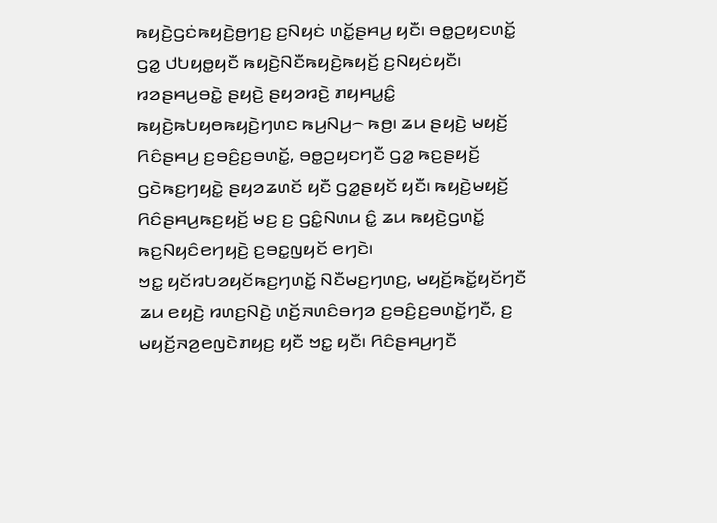ꤒꤟꤢꤧ꤬ꤞꤢꤦꤒꤟꤢꤧ꤬ꤥ꤬ꤚꤢ꤬ ꤢ꤬ꤡꤟꤢꤦ ꤛꤢꤩ꤭ꤔꤌꤣ꤬ ꤟꤢꤪ꤯ ꤋꤥ꤭ꤑꤟꤢꤛꤢꤩ꤭ ꤞꤤ꤭ ꤓꤝꤟꤥ꤭ꤟꤢꤪ ꤒꤟꤢꤧ꤬ꤡꤢꤪꤒꤟꤢꤧ꤬ꤒꤟꤢꤩ꤬ ꤢ꤬ꤡꤟꤢꤦꤟꤢꤪ꤯
ꤙꤤꤔꤌꤣ꤬ꤋꤢꤧ꤭ ꤔꤟꤢꤧ꤬ ꤔꤟꤤꤙꤢꤧ꤬ ꤊꤟꤌꤣ꤭ꤢꤨ꤭ ꤒꤟꤢꤧ꤬ꤒꤝꤟꤥꤒꤟꤢꤧ꤬ꤚꤛꤢ ꤒꤣ꤬ꤡꤣ꤬꤮ ꤒꤥ꤬꤯ ꤘꤣ ꤔꤟꤢꤧ꤬ ꤗꤟꤢꤩ꤬ ꤖꤢꤨꤔꤌꤣ꤬ ꤢ꤬ꤋꤢꤨ꤬ꤢ꤬ꤋꤛꤢꤩ꤭, ꤋꤥ꤭ꤑꤟꤢꤚꤢꤪ ꤞꤤ꤭ ꤒꤢ꤬ꤔꤟꤢꤩ꤬ ꤞꤢꤧꤒꤢ꤬ꤚꤟꤢꤧ꤭ ꤔꤟꤤꤘꤛꤢꤩ ꤟꤢꤪ ꤞꤤ꤭ꤔꤟꤢꤩ ꤟꤢꤪ꤯ ꤒꤟꤢꤧ꤬ꤗꤟꤢꤩ꤬ ꤖꤢꤨꤔꤌꤣ꤬ꤒꤢ꤬ꤟꤢꤩ꤬ ꤗꤢ꤬ ꤢ꤬ ꤞꤢꤨ꤭ꤡꤛꤣ ꤢꤨ꤭ ꤘꤣ ꤒꤟꤢꤧ꤬ꤞꤛꤢꤩ꤭ ꤒꤢ꤬ꤡꤟꤢꤨꤕꤚꤟꤢꤧ꤬ ꤢ꤬ꤋꤢ꤭ꤜꤟꤢꤩ ꤕꤚꤢꤧ꤯
ꤠꤢ꤭ ꤟꤢꤩꤙꤝꤤꤟꤢꤩꤒꤢ꤬ꤚꤛꤢꤩ꤭ ꤡꤢꤪꤗꤢ꤬ꤚꤛꤢ꤬, ꤗꤟꤢꤩ꤬ꤒꤢꤩ꤭ꤟꤢꤩꤚꤢꤪ ꤘꤣ ꤕꤟꤢꤧ꤬ ꤙꤛꤢ꤬ꤡꤢꤧ꤬ ꤛꤢꤩ꤬ꤏꤛꤢꤨꤋꤚꤤ ꤢ꤬ꤋꤢꤨ꤬ꤢ꤬ꤋꤛꤢꤩ꤭ꤚꤢꤪ, ꤢ꤬ ꤗꤟꤢꤩ꤬ꤏꤤ꤬ꤕꤜꤢꤧꤊꤟꤢ꤬ ꤟꤢꤪ ꤠꤢ꤭ ꤟꤢꤪ꤯ ꤖꤢꤨꤔꤌꤣ꤬ꤚꤢꤪ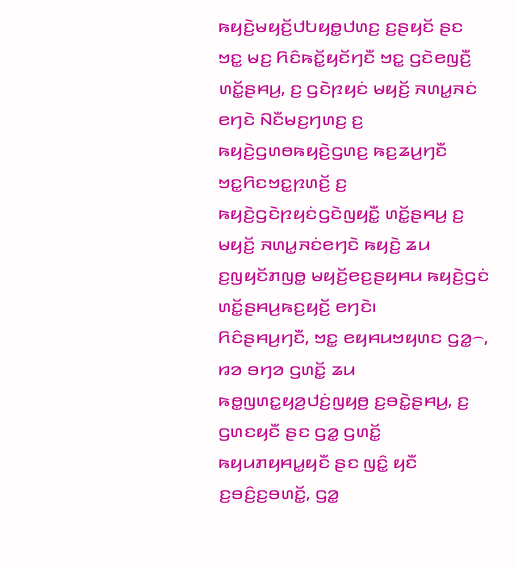ꤒꤟꤢꤧ꤬ꤗꤟꤢꤩ꤬ꤓꤝꤟꤥ꤭ꤓꤛꤢ꤬ ꤢ꤬ꤔꤟꤢꤩ ꤔꤢ ꤠꤢ꤭ ꤗꤢ꤬ ꤖꤢꤨꤒꤢꤩ꤭ꤟꤢꤩꤚꤢꤪ ꤠꤢ꤭ ꤞꤢꤧꤕꤜꤢꤪ꤬ ꤛꤢꤩ꤭ꤔꤌꤣ꤬, ꤢ꤬ ꤞꤢꤧꤐꤟꤢꤦ ꤗꤟꤢꤩ꤬ ꤏꤛꤣ꤭ꤏꤢꤦ ꤕꤚꤢꤧ ꤡꤢꤪꤗꤢ꤬ꤚꤛꤢ꤬ ꤢ꤬ ꤒꤟꤢꤧ꤬ꤞꤛꤥꤒꤟꤢꤧ꤬ꤞꤛꤢ꤬ ꤒꤢ꤬ꤘꤣ꤬ꤚꤢꤪ ꤠꤢ꤭ꤖꤢꤠꤢ꤭ꤐꤛꤢꤩ꤬ ꤢ꤬ ꤒꤟꤢꤧ꤬ꤞꤢꤧꤐꤟꤢꤦꤞꤢꤧꤜꤟꤢꤪ꤭ ꤛꤢꤩ꤭ꤔꤌꤣ꤬ ꤢ꤬ ꤗꤟꤢꤩ꤬ ꤏꤛꤣ꤭ꤏꤢꤦꤕꤚꤢꤧ ꤒꤟꤢꤧ꤬ ꤘꤣ ꤢ꤬ꤜꤟꤢꤩꤊꤜꤥ꤭ ꤗꤟꤢꤩ꤬ꤕꤢ꤬ꤔꤟꤌꤣ ꤒꤟꤢꤧ꤬ꤞꤢꤦ ꤛꤢꤩ꤭ꤔꤌꤣ꤬ꤒꤢ꤬ꤟꤢꤩ꤬ ꤕꤚꤢꤧ꤯
ꤖꤢꤨꤔꤌꤣ꤬ꤚꤢꤪ, ꤠꤢ꤭ ꤕꤟꤌꤣꤠꤟꤛꤢ ꤞꤤ꤭꤮, ꤙꤤ ꤋꤚꤤ ꤞꤛꤢꤩ꤭ ꤘꤣ ꤒꤥ꤭ꤜꤛꤢ꤭ꤟꤤ꤬ꤓꤢꤦ꤬ꤜꤟꤥ꤬ ꤢ꤬ꤋꤢꤧ꤭ꤔꤌꤣ꤬, ꤢ꤬ ꤞꤛꤢꤟꤢꤪ ꤔꤢ ꤞꤤ꤭ ꤞꤛꤢꤩ꤭ ꤒꤟꤣꤊꤟꤌꤣ꤭ꤟꤢꤪ ꤔꤢ ꤜꤢꤨ꤭ ꤟꤢꤪ ꤢ꤬ꤋꤢꤨ꤬ꤢ꤬ꤋꤛꤢꤩ꤭, ꤞꤤ꤭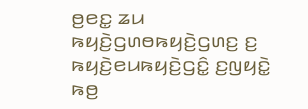ꤥ꤬ꤕꤢ꤭ ꤘꤣ ꤒꤟꤢꤧ꤬ꤞꤛꤥꤒꤟꤢꤧ꤬ꤞꤛꤢ꤬ ꤢ꤬ ꤒꤟꤢꤧ꤬ꤕꤣꤒꤟꤢꤧ꤬ꤞꤢꤨ꤭ ꤢ꤬ꤜꤟꤢꤧ꤭ ꤒꤥ꤬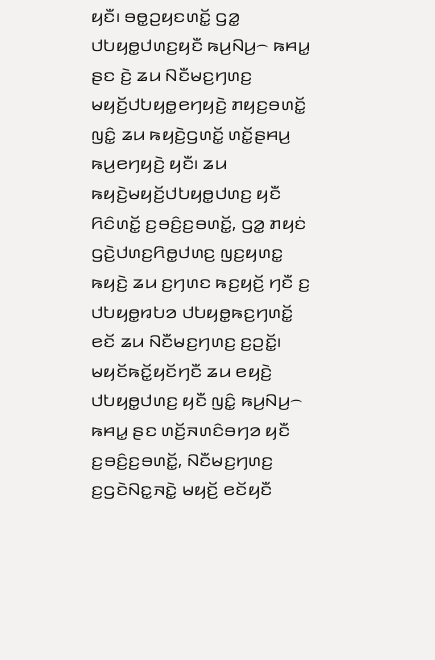ꤟꤢꤪ꤯ ꤋꤥ꤭ꤑꤟꤢꤛꤢꤩ꤭ ꤞꤤ꤭ ꤓꤝꤟꤥ꤭ꤓꤛꤢ꤬ꤟꤢꤪ ꤒꤣ꤬ꤡꤣ꤬꤮ ꤒꤌꤣ꤭ ꤔꤢ ꤢꤧ꤬ ꤘꤣ ꤡꤢꤪꤗꤢ꤬ꤚꤛꤢ꤬ ꤗꤟꤢꤩ꤬ꤓꤝꤟꤥ꤭ꤕꤚꤟꤢꤧ꤬ ꤊꤟꤢ꤬ꤋꤛꤢꤩ꤭ ꤜꤢꤨ꤭ ꤘꤣ ꤒꤟꤢꤧ꤬ꤞꤛꤢꤩ꤭ ꤛꤢꤩ꤭ꤔꤌꤣ꤬ ꤒꤣ꤬ꤕꤚꤟꤢꤧ꤬ ꤟꤢꤪ꤯ ꤘꤣ ꤒꤟꤢꤧ꤬ꤗꤟꤢꤩ꤬ꤓꤝꤟꤥ꤭ꤓꤛꤢ꤬ ꤟꤢꤪ ꤖꤢꤨꤛꤢꤩ꤭ ꤢ꤬ꤋꤢꤨ꤬ꤢ꤬ꤋꤛꤢꤩ꤭, ꤞꤤ꤭ ꤊꤟꤢꤦ ꤞꤢꤧ꤬ꤓꤛꤢ꤬ꤖꤥ꤭ꤓꤛꤢ꤬ ꤜꤢ꤬ꤟꤛꤢ꤭ ꤒꤟꤢꤧ꤬ ꤘꤣ ꤢ꤬ꤚꤛꤢ ꤒꤢ꤬ꤟꤢꤩ꤬ ꤚꤢꤪ ꤢ꤬ ꤓꤝꤟꤥ꤭ꤙꤝꤤ ꤓꤝꤟꤥ꤭ꤒꤢ꤬ꤚꤛꤢꤩ꤭ ꤕꤢꤩ ꤘꤣ ꤡꤢꤪꤗꤢ꤬ꤚꤛꤢ꤬ ꤢ꤬ꤑꤢꤩ꤭꤯
ꤗꤟꤢꤩꤒꤢꤩ꤭ꤟꤢꤩꤚꤢꤪ ꤘꤣ ꤕꤟꤢꤧ꤬ ꤓꤝꤟꤥ꤭ꤓꤛꤢ꤬ ꤟꤢꤪ ꤜꤢꤨ꤭ ꤒꤣ꤬ꤡꤣ꤬꤮ ꤒꤌꤣ꤭ ꤔꤢ ꤛꤢꤩ꤬ꤏꤛꤢꤨꤋꤚꤤ ꤟꤢꤪ ꤢ꤬ꤋꤢꤨ꤬ꤢ꤬ꤋꤛꤢꤩ꤭, ꤡꤢꤪꤗꤢ꤬ꤚꤛꤢ꤬ ꤢ꤬ꤞꤢꤧꤡꤢ꤭ꤏꤢꤧ꤭ ꤗꤟꤢꤩ꤬ ꤕꤢꤩꤟꤢꤪ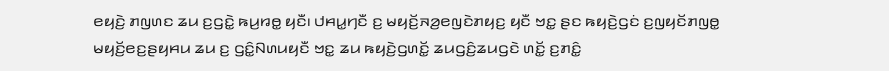ꤕꤟꤢꤧ꤬ ꤊꤜꤛꤢ ꤘꤣ ꤢ꤬ꤞꤢꤧ꤭ ꤒꤣ꤬ꤙꤥ꤭ ꤟꤢꤪ꤯ ꤓꤌꤣ꤭ꤚꤢꤪ ꤢ꤬ ꤗꤟꤢꤩ꤬ꤏꤤ꤬ꤕꤜꤢꤧꤊꤟꤢ꤬ ꤟꤢꤪ ꤠꤢ꤭ ꤔꤢ ꤒꤟꤢꤧ꤬ꤞꤢꤦ ꤢ꤬ꤜꤟꤢꤩꤊꤜꤥ꤭ ꤗꤟꤢꤩ꤬ꤕꤢ꤬ꤔꤟꤌꤣ ꤘꤣ ꤢ꤬ ꤞꤢꤨ꤭ꤡꤛꤣꤟꤢꤪ ꤠꤢ꤭ ꤘꤣ ꤒꤟꤢꤧ꤬ꤞꤛꤢꤩ꤭ ꤘꤣꤞꤢꤨ꤬ꤘꤣꤞꤢꤧ ꤛꤢꤩ꤭ ꤢ꤬ꤊꤢꤨ꤭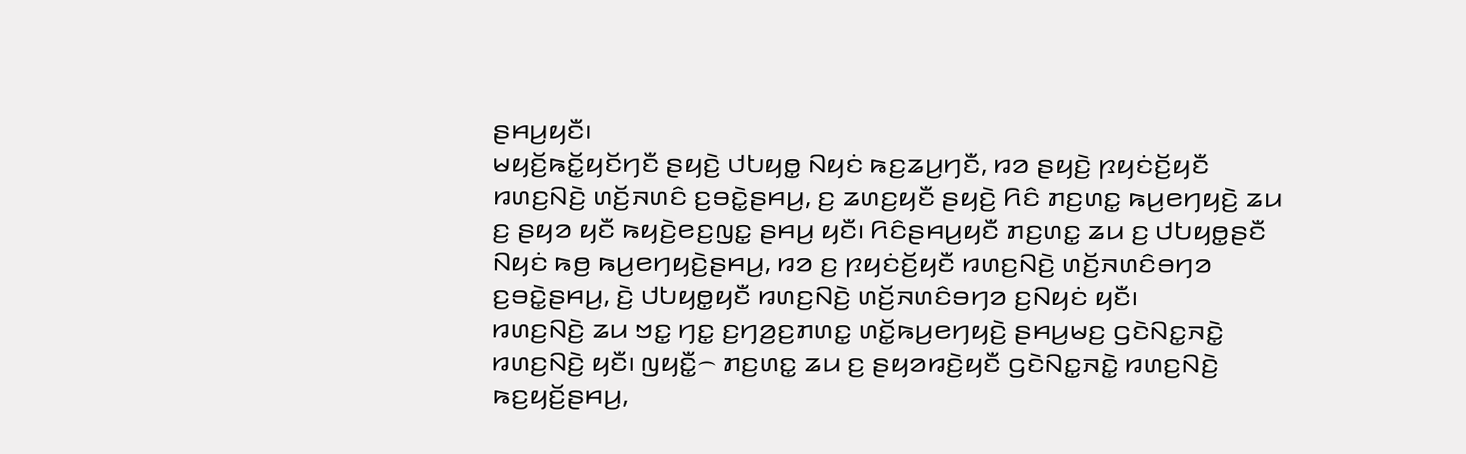ꤔꤌꤣ꤬ꤟꤢꤪ꤯
ꤗꤟꤢꤩ꤬ꤒꤢꤩ꤭ꤟꤢꤩꤚꤢꤪ ꤔꤟꤢꤧ꤬ ꤓꤝꤟꤥ꤭ ꤡꤟꤢꤦ ꤒꤢ꤬ꤘꤣ꤬ꤚꤢꤪ, ꤙꤤ ꤔꤟꤢꤧ꤬ ꤐꤟꤢꤦꤢꤩ꤬ꤟꤢꤪ ꤙꤛꤢ꤬ꤡꤢꤧ꤬ ꤛꤢꤩ꤬ꤏꤛꤢꤨ ꤢ꤬ꤋꤢꤧ꤭ꤔꤌꤣ꤬, ꤢ꤬ ꤘꤛꤢ꤬ꤟꤢꤪ ꤔꤟꤢꤧ꤬ ꤖꤢꤨ ꤊꤢ꤬ꤛꤢ꤭ ꤒꤣ꤬ꤕꤚꤟꤢꤧ꤬ ꤘꤣ ꤢ꤬ ꤔꤟꤤ ꤟꤢꤪ ꤒꤟꤢꤧ꤬ꤕꤢ꤬ꤜꤢ꤭ ꤔꤌꤣ꤬ ꤟꤢꤪ꤯ ꤖꤢꤨꤔꤌꤣ꤬ꤟꤢꤪ ꤊꤢ꤬ꤛꤢ꤭ ꤘꤣ ꤢ꤬ ꤓꤝꤟꤥ꤭ꤔꤢꤪ ꤡꤟꤢꤦ ꤒꤥ꤬ ꤒꤣ꤬ꤕꤚꤟꤢꤧ꤬ꤔꤌꤣ꤬, ꤙꤤ ꤢ꤬ ꤐꤟꤢꤦꤢꤩ꤬ꤟꤢꤪ ꤙꤛꤢ꤬ꤡꤢꤧ꤬ ꤛꤢꤩ꤬ꤏꤛꤢꤨꤋꤚꤤ ꤢ꤬ꤋꤢꤧ꤭ꤔꤌꤣ꤬, ꤢꤧ꤬ ꤓꤝꤟꤥ꤭ꤟꤢꤪ ꤙꤛꤢ꤬ꤡꤢꤧ꤬ ꤛꤢꤩ꤬ꤏꤛꤢꤨꤋꤚꤤ ꤢ꤬ꤡꤟꤢꤦ ꤟꤢꤪ꤯
ꤙꤛꤢ꤬ꤡꤢꤧ꤬ ꤘꤣ ꤠꤢ꤭ ꤚꤢ꤭ ꤢ꤬ꤚꤤ꤬ꤢ꤬ꤊꤛꤢ꤭ ꤛꤢꤩ꤭ꤒꤣ꤬ꤕꤚꤟꤢꤧ꤬ ꤔꤌꤣ꤬ꤗꤢ꤬ ꤞꤢꤧꤡꤢ꤭ꤏꤢꤧ꤭ ꤙꤛꤢ꤬ꤡꤢꤧ꤬ ꤟꤢꤪ꤯ ꤜꤟꤢꤪ꤭꤮ ꤊꤢ꤬ꤛꤢ꤭ ꤘꤣ ꤢ꤬ ꤔꤟꤤꤙꤢꤧ꤬ꤟꤢꤪ ꤞꤢꤧꤡꤢ꤭ꤏꤢꤧ꤭ ꤙꤛꤢ꤬ꤡꤢꤧ꤬ ꤒꤢ꤬ꤟꤢꤩ꤬ꤔꤌꤣ꤬,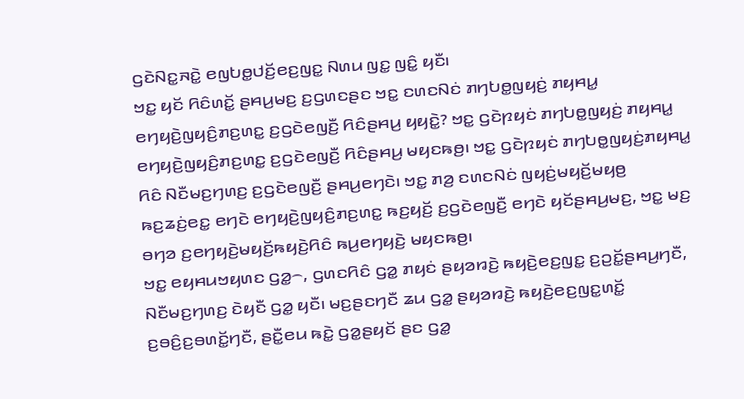ꤞꤢꤧꤡꤢ꤭ꤏꤢꤧ꤭ ꤕꤜꤝꤥ꤭ꤓꤢꤩ꤬ꤕꤢ꤬ꤜꤢ꤭ ꤡꤛꤣ ꤜꤢ꤭ ꤜꤢꤨ꤭ ꤟꤢꤪ꤯
ꤠꤢ꤭ ꤟꤢꤩ ꤖꤢꤨꤛꤢꤩ꤭ ꤔꤌꤣ꤬ꤗꤢ꤬ ꤢ꤬ꤞꤛꤢꤔꤢ ꤠꤢ꤭ ꤢꤛꤢꤡꤢꤦ ꤊꤚꤝꤥ꤭ꤜꤟꤢꤦ꤬ ꤊꤟꤌꤣ꤭ ꤕꤚꤟꤢꤧ꤬ꤜꤟꤢꤨ꤬ꤊꤢ꤬ꤛꤢ꤭ ꤢ꤬ꤞꤢꤧꤕꤜꤢꤪ꤬ ꤖꤢꤨꤔꤌꤣ꤬ ꤟꤟꤢꤧ꤭? ꤠꤢ꤭ ꤞꤢꤧꤐꤟꤢꤦ ꤊꤚꤝꤥ꤭ꤜꤟꤢꤦ꤬ ꤊꤟꤌꤣ꤭ ꤕꤚꤟꤢꤧ꤬ꤜꤟꤢꤨ꤬ꤊꤢ꤬ꤛꤢ꤭ ꤢ꤬ꤞꤢꤧꤕꤜꤢꤪ꤬ ꤖꤢꤨꤔꤌꤣ꤬ ꤗꤟꤢꤒꤥ꤬꤯ ꤠꤢ꤭ ꤞꤢꤧꤐꤟꤢꤦ ꤊꤚꤝꤥ꤭ꤜꤟꤢꤦ꤬ꤊꤟꤌꤣ꤭ ꤖꤢꤨ ꤡꤢꤪꤗꤢ꤬ꤚꤛꤢ꤬ ꤢ꤬ꤞꤢꤧꤕꤜꤢꤪ꤬ ꤔꤌꤣ꤬ꤕꤚꤢꤧ꤯ ꤠꤢ꤭ ꤊꤤ꤬ ꤢꤛꤢꤡꤢꤦ ꤜꤟꤢꤦ꤬ꤗꤟꤢꤩ꤬ꤗꤟꤥ꤬ ꤒꤢ꤬ꤘꤢꤦ꤬ꤕꤢ꤭ ꤕꤚꤢꤧ ꤕꤚꤟꤢꤧ꤬ꤜꤟꤢꤨ꤬ꤊꤢ꤬ꤛꤢ꤭ ꤒꤢ꤬ꤟꤢꤩ꤬ ꤢ꤬ꤞꤢꤧꤕꤜꤢꤪ꤬ ꤕꤚꤢꤧ ꤟꤢꤩꤔꤌꤣ꤬ꤗꤢ꤬, ꤠꤢ꤭ ꤗꤢ꤬ ꤋꤚꤤ ꤢ꤬ꤕꤚꤟꤢꤧ꤬ꤗꤟꤢꤩ꤬ꤒꤟꤢꤧ꤬ꤖꤢꤨ ꤒꤣ꤬ꤕꤚꤟꤢꤧ꤬ ꤗꤟꤢꤒꤥ꤬꤯
ꤠꤢ꤭ ꤕꤟꤌꤣꤠꤟꤛꤢ ꤞꤤ꤭꤮, ꤞꤛꤢꤖꤢꤨ ꤞꤤ꤭ ꤊꤟꤢꤦ ꤔꤟꤤꤙꤢꤧ꤬ ꤒꤟꤢꤧ꤬ꤕꤢ꤬ꤜꤢ꤭ ꤢ꤬ꤑꤢꤩ꤭ꤔꤌꤣ꤬ꤚꤢꤪ, ꤡꤢꤪꤗꤢ꤬ꤚꤛꤢ꤬ ꤢꤧꤟꤢꤪ ꤞꤤ꤭ ꤟꤢꤪ꤯ ꤗꤢ꤬ꤔꤢꤚꤢꤪ ꤘꤣ ꤞꤤ꤭ ꤔꤟꤤꤙꤢꤧ꤬ ꤒꤟꤢꤧ꤬ꤕꤢ꤬ꤜꤢ꤭ꤛꤢꤩ꤭ ꤢ꤬ꤋꤢꤨ꤬ꤢ꤬ꤋꤛꤢꤩ꤭ꤚꤢꤪ, ꤔꤢꤪ꤭ꤕꤣ ꤒꤢꤧ꤭ ꤞꤤ꤭ꤔꤟꤢꤩ ꤔꤢ ꤞꤤ꤭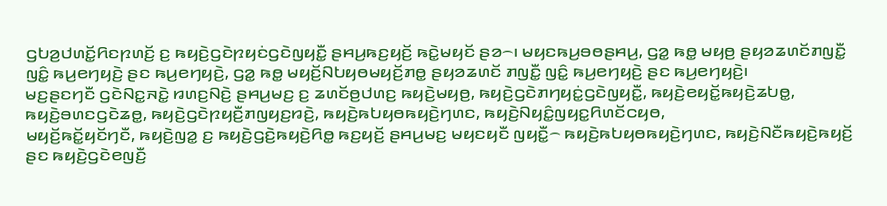ꤞꤝꤤ꤬ꤓꤛꤢꤩ꤭ꤖꤢꤐꤛꤢꤩ꤬ ꤢ꤬ ꤒꤟꤢꤧ꤬ꤞꤢꤧꤐꤟꤢꤦꤞꤢꤧꤜꤟꤢꤪ꤭ ꤔꤌꤣ꤬ꤒꤢ꤬ꤟꤢꤩ꤬ ꤒꤢꤧ꤭ꤗꤟꤢꤩ ꤔꤤ꤮꤯ ꤗꤟꤢꤒꤣ꤬ꤋꤥꤔꤌꤣ꤬, ꤞꤤ꤭ ꤒꤥ꤭ ꤗꤟꤥ꤬ ꤔꤟꤤꤘꤛꤢꤩꤊꤜꤢꤪ꤭ ꤜꤢꤨ꤭ ꤒꤣ꤬ꤕꤚꤟꤢꤧ꤬ ꤔꤢ ꤒꤣ꤬ꤕꤚꤟꤢꤧ꤬, ꤞꤤ꤭ ꤒꤥ꤭ ꤗꤟꤢꤩ꤬ꤡꤝꤟꤥꤗꤟꤢꤩ꤬ꤊꤥ꤭ ꤔꤟꤤꤘꤛꤢꤩ ꤊꤜꤢꤪ꤭ ꤜꤢꤨ꤭ ꤒꤣ꤬ꤕꤚꤟꤢꤧ꤬ ꤔꤢ ꤒꤣ꤬ꤕꤚꤟꤢꤧ꤬꤯
ꤗꤢ꤬ꤔꤢꤚꤢꤪ ꤞꤢꤧꤡꤢ꤭ꤏꤢꤧ꤭ ꤙꤛꤢ꤬ꤡꤢꤧ꤬ ꤔꤌꤣ꤬ꤗꤢ꤬ ꤢ꤬ ꤘꤛꤢꤩꤥ꤬ꤓꤛꤢ꤬ ꤒꤟꤢꤧ꤬ꤗꤟꤥ꤬, ꤒꤟꤢꤧ꤬ꤞꤢꤧꤊꤚꤟꤢꤦ꤭ꤞꤢꤧꤜꤟꤢꤪ꤭, ꤒꤟꤢꤧ꤬ꤕꤟꤢꤩ꤭ꤒꤟꤢꤧ꤬ꤘꤝꤥ꤭, ꤒꤟꤢꤧ꤬ꤋꤛꤢꤞꤢꤧꤘꤥ꤭, ꤒꤟꤢꤧ꤬ꤞꤢꤧꤐꤟꤢꤪ꤬ꤊꤜꤟꤢ꤬ꤙꤢꤧ꤬, ꤒꤟꤢꤧ꤬ꤒꤝꤟꤥꤒꤟꤢꤧ꤬ꤚꤛꤢ, ꤒꤟꤢꤧ꤬ꤡꤟꤢꤨ꤭ꤜꤟꤢ꤭ꤖꤛꤢꤩꤍꤟꤥ,
ꤗꤟꤢꤩ꤬ꤒꤢꤩ꤭ꤟꤢꤩꤚꤢꤪ, ꤒꤟꤢꤧ꤬ꤜꤤ꤭ ꤢ꤬ ꤒꤟꤢꤧ꤬ꤞꤢꤧ꤬ꤒꤟꤢꤧ꤬ꤖꤥ꤭ ꤒꤢ꤬ꤟꤢꤩ꤬ ꤔꤌꤣ꤬ꤗꤢ꤬ ꤗꤟꤢꤟꤢꤪ ꤜꤟꤢꤪ꤭꤮ ꤒꤟꤢꤧ꤬ꤒꤝꤟꤥꤒꤟꤢꤧ꤬ꤚꤛꤢ, ꤒꤟꤢꤧ꤬ꤡꤢꤪꤒꤟꤢꤧ꤬ꤒꤟꤢꤩ꤬ ꤔꤢ ꤒꤟꤢꤧ꤬ꤞꤢꤧꤕꤜꤢꤪ꤬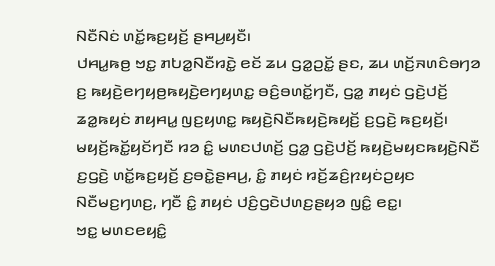ꤡꤢꤪꤡꤢꤦ ꤛꤢꤩ꤭ꤒꤢ꤬ꤟꤢꤩ꤬ ꤔꤌꤣ꤬ꤟꤢꤪ꤯
ꤓꤌꤣ꤭ꤒꤥ꤬ ꤠꤢ꤭ ꤊꤝꤤ꤭ꤡꤢꤪꤙꤢꤧ꤭ ꤕꤢꤩ ꤘꤣ ꤞꤤ꤭ꤑꤢꤩ꤭ ꤔꤢ, ꤘꤣ ꤛꤢꤩ꤬ꤏꤛꤢꤨꤋꤚꤤ ꤢ꤬ ꤒꤟꤢꤧ꤬ꤕꤚꤟꤥ꤬ꤒꤟꤢꤧ꤬ꤕꤚꤟꤛꤢ꤭ ꤋꤢꤨ꤬ꤋꤛꤢꤩ꤭ꤚꤢꤪ, ꤞꤤ꤭ ꤊꤟꤢꤦ ꤞꤢꤧ꤬ꤓꤢꤩ꤬ ꤘꤤ꤭ꤒꤟꤢꤦ ꤊꤟꤌꤣ꤭ ꤜꤢ꤬ꤟꤛꤢ꤭ ꤒꤟꤢꤧ꤬ꤡꤢꤪꤒꤟꤢꤧ꤬ꤒꤟꤢꤩ꤬ ꤢ꤬ꤞꤢꤧ꤬ ꤒꤢ꤬ꤟꤢꤩ꤬꤯ ꤗꤟꤢꤩ꤬ꤒꤢꤩ꤭ꤟꤢꤩꤚꤢꤪ ꤙꤤ ꤢꤨ꤭ ꤗꤛꤢꤓꤛꤢꤩ꤬ ꤞꤤ꤭ ꤞꤢꤧ꤬ꤓꤢꤩ꤬ ꤒꤟꤢꤧ꤬ꤗꤟꤢꤒꤟꤢꤧ꤬ꤡꤢꤪ ꤢ꤬ꤞꤢꤧ꤬ ꤛꤢꤩ꤭ꤒꤢ꤬ꤟꤢꤩ꤬ ꤢ꤬ꤋꤢꤧ꤭ꤔꤌꤣ꤬, ꤢꤨ꤭ ꤊꤟꤢꤦ ꤙꤢꤩ꤬ꤘꤢꤨ꤬ꤐꤟꤢꤦꤑꤟꤢ ꤡꤢꤪꤗꤢ꤬ꤚꤛꤢ꤬, ꤚꤢꤪ ꤢꤨ꤭ ꤊꤟꤢꤦ ꤓꤢꤨ꤬ꤞꤢꤧꤓꤛꤢ꤬ꤔꤟꤤ ꤜꤢꤨ꤭ ꤕꤢ꤭꤯
ꤠꤢ꤭ ꤗꤛꤢꤕꤟꤢꤨ꤭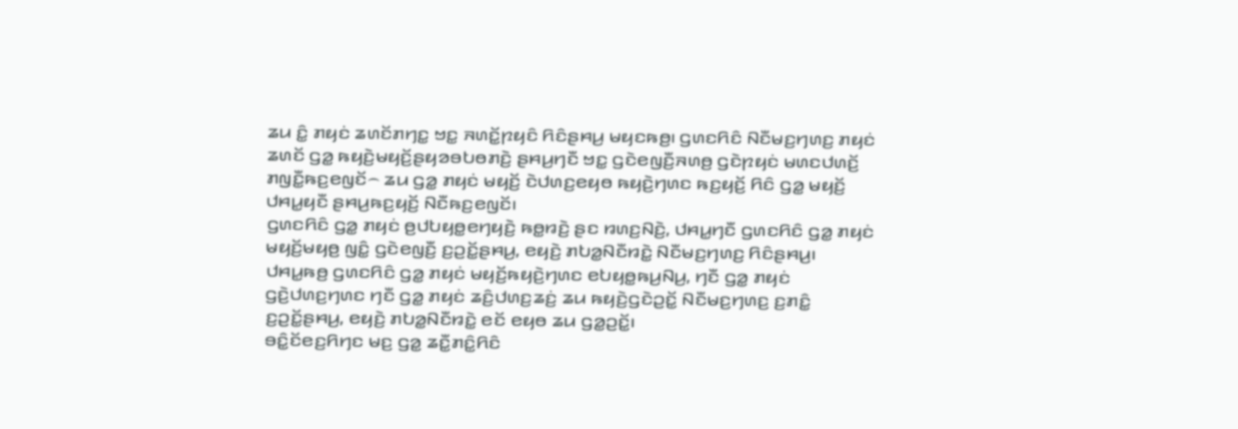ꤘꤣ ꤢꤨ꤭ ꤊꤟꤢꤦ ꤘꤛꤢꤩꤊꤚꤢ꤭ ꤠꤢ꤭ ꤏꤛꤢꤩ꤭ꤐꤟꤢꤨ ꤖꤢꤨꤔꤌꤣ꤬ ꤗꤟꤢꤒꤥ꤬꤯ ꤞꤛꤢꤖꤢꤨ ꤡꤢꤪꤗꤢ꤬ꤚꤛꤢ꤬ ꤊꤟꤢꤦ ꤘꤛꤢꤩ ꤞꤤ꤭ ꤒꤟꤢꤧ꤬ꤗꤟꤢꤩ꤬ꤔꤟꤤꤋꤝꤥꤊꤢꤧ꤬ ꤔꤌꤣ꤬ꤚꤢꤪ ꤠꤢ꤭ ꤞꤢꤧꤕꤜꤢꤪ꤬ꤏꤛꤥ꤬ ꤞꤢꤧꤐꤟꤢꤦ ꤗꤛꤢꤓꤛꤢꤩ꤬ ꤊꤜꤢꤪ꤭ꤒꤢ꤬ꤕꤜꤢꤩ꤮ ꤘꤣ ꤞꤤ꤭ ꤊꤟꤢꤦ ꤗꤟꤢꤩ꤬ ꤢꤧꤓꤛꤢ꤬ꤕꤟꤥ ꤒꤟꤢꤧ꤬ꤚꤛꤢ ꤒꤢ꤬ꤟꤢꤩ꤬ ꤖꤢꤨ ꤞꤤ꤭ ꤗꤟꤢꤩ꤬ ꤓꤌꤣ꤭ꤟꤢꤪ ꤔꤌꤣ꤬ꤒꤢ꤬ꤟꤢꤩ꤬ ꤡꤢꤪꤒꤢ꤬ꤕꤜꤢꤩ꤯
ꤞꤛꤢꤖꤢꤨ ꤞꤤ꤭ ꤊꤟꤢꤦ ꤥ꤬ꤓꤝꤟꤥ꤭ꤕꤚꤟꤢꤧ꤬ ꤒꤥ꤭ꤙꤢꤧ꤬ ꤔꤢ ꤙꤛꤢ꤬ꤡꤢꤧ꤬, ꤓꤌꤣ꤭ꤚꤢꤪ ꤞꤛꤢꤖꤢꤨ ꤞꤤ꤭ ꤊꤟꤢꤦ ꤗꤟꤢꤩ꤬ꤗꤟꤥ꤬ ꤜꤢꤨ꤭ ꤞꤢꤧꤕꤜꤢꤪ꤬ ꤢ꤬ꤑꤢꤩ꤭ꤔꤌꤣ꤬, ꤕꤟꤢꤧ꤬ ꤊꤝꤤ꤭ꤡꤢꤪꤙꤢꤧ꤭ ꤡꤢꤪꤗꤢ꤬ꤚꤛꤢ꤬ ꤖꤢꤨꤔꤌꤣ꤬꤯ ꤓꤌꤣ꤭ꤒꤥ꤬ ꤞꤛꤢꤖꤢꤨ ꤞꤤ꤭ ꤊꤟꤢꤦ ꤗꤟꤢꤩ꤬ꤒꤟꤢꤧ꤬ꤚꤛꤢ ꤕꤝꤟꤥ꤭ꤒꤣ꤬ꤡꤣ꤬, ꤚꤢꤪ ꤞꤤ꤭ ꤊꤟꤢꤦ ꤞꤢꤧ꤬ꤓꤛꤢ꤬ꤚꤛꤢ ꤚꤢꤪ ꤞꤤ꤭ ꤊꤟꤢꤦ ꤘꤢꤨ꤬ꤓꤛꤢ꤬ꤘꤢꤦ꤬ ꤘꤣ ꤒꤟꤢꤧ꤬ꤞꤢꤧꤑꤢꤩ꤭ ꤡꤢꤪꤗꤢ꤬ꤚꤛꤢ꤬ ꤢ꤬ꤊꤢꤨ꤭ ꤢ꤬ꤑꤢꤩ꤭ꤔꤌꤣ꤬, ꤕꤟꤢꤧ꤬ ꤊꤝꤤ꤭ꤡꤢꤪꤙꤢꤧ꤭ ꤕꤢꤩ ꤕꤟꤥ ꤘꤣ ꤞꤤ꤭ꤑꤢꤩ꤭꤯
ꤋꤢꤨ꤭ꤢꤩꤕꤢ꤬ꤖꤚꤢ ꤗꤢ꤬ ꤞꤤ꤭ ꤘꤢꤪ꤭ꤊꤢꤨ꤭ꤖꤢꤨ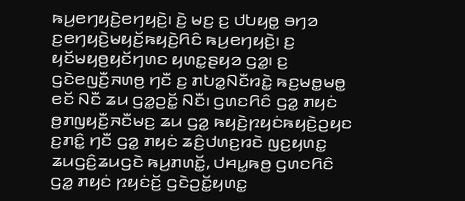ꤒꤣ꤬ꤕꤚꤟꤢꤧ꤬ꤕꤚꤟꤢꤧ꤬꤯ ꤢꤧ꤬ ꤗꤢ꤬ ꤢ꤬ ꤓꤝꤟꤥ꤭ ꤋꤚꤤ ꤢ꤬ꤕꤚꤟꤢꤧ꤬ꤗꤟꤢꤩ꤬ꤒꤟꤢꤧ꤬ꤖꤢꤨ ꤒꤣ꤬ꤕꤚꤟꤢꤧ꤬꤯ ꤢ꤬ ꤟꤢꤩꤗꤟꤥ꤬ꤟꤢꤩꤚꤛꤢ ꤟꤛꤢ꤭ꤔꤟꤤ ꤞꤤ꤭꤯ ꤢ꤬ ꤞꤢꤧꤕꤜꤢꤪ꤬ꤏꤛꤥ꤬ ꤚꤢꤪ ꤢ꤬ ꤊꤝꤤ꤭ꤡꤢꤪꤙꤢꤧ꤭ ꤒꤢ꤬ꤗꤥ꤭ꤗꤥ꤭ ꤕꤢꤩ ꤡꤢꤪ ꤘꤣ ꤞꤤ꤭ꤑꤢꤩ꤭ ꤡꤢꤪ꤯ ꤞꤛꤢꤖꤢꤨ ꤞꤤ꤭ ꤊꤟꤢꤦ ꤥ꤬ꤊꤜꤟꤢꤪ꤬ꤏꤢꤪꤗꤢ꤬ ꤘꤣ ꤞꤤ꤭ ꤒꤟꤢꤧ꤬ꤐꤟꤢꤦꤒꤟꤢꤧ꤬ꤑꤟꤢ ꤢ꤬ꤊꤢꤨ꤭ ꤚꤢꤪ ꤞꤤ꤭ ꤊꤟꤢꤦ ꤘꤢꤨ꤬ꤓꤛꤢ꤬ꤙꤢꤧ ꤜꤢ꤬ꤟꤛꤢ꤭ ꤘꤣꤞꤢꤨ꤬ꤘꤣꤞꤢꤧ ꤒꤣ꤬ꤊꤛꤢꤩ꤭, ꤓꤌꤣ꤭ꤒꤥ꤬ ꤞꤛꤢꤖꤢꤨ ꤞꤤ꤭ ꤊꤟꤢꤦ ꤐꤟꤢꤦꤢꤩ꤬ ꤞꤢꤧꤑꤢꤩ꤭ꤟꤛꤢ꤭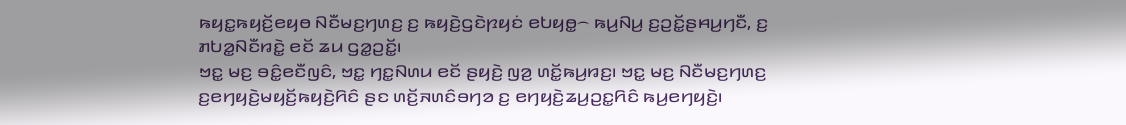ꤒꤟꤢ꤭ꤒꤟꤢꤩ꤬ꤕꤟꤥ ꤡꤢꤪꤗꤢ꤬ꤚꤛꤢ꤬ ꤢ꤬ ꤒꤟꤢꤧ꤬ꤞꤢꤧꤐꤟꤢꤦ ꤕꤝꤟꤥ꤭꤮ ꤒꤣ꤬ꤡꤣ꤬ ꤢ꤬ꤑꤢꤩ꤭ꤔꤌꤣ꤬ꤚꤢꤪ, ꤢ꤬ ꤊꤝꤤ꤭ꤡꤢꤪꤙꤢꤧ꤭ ꤕꤢꤩ ꤘꤣ ꤞꤤ꤭ꤑꤢꤩ꤭꤯
ꤠꤢ꤭ ꤗꤢ꤬ ꤋꤢꤨ꤭ꤕꤢꤪꤜꤢꤨ, ꤠꤢ꤭ ꤚꤢ꤭ꤡꤛꤣ ꤕꤢꤩ ꤔꤟꤢꤧ꤬ ꤜꤤ꤬ ꤛꤢꤩ꤭ꤒꤣ꤬ꤙꤢ꤬꤯ ꤠꤢ꤭ ꤗꤢ꤬ ꤡꤢꤪꤗꤢ꤬ꤚꤛꤢ꤬ ꤢ꤬ꤕꤚꤟꤢꤧ꤬ꤗꤟꤢꤩ꤬ꤒꤟꤢꤧ꤬ꤖꤢꤨ ꤔꤢ ꤛꤢꤩ꤬ꤏꤛꤢꤨꤋꤚꤤ ꤢ꤬ ꤕꤚꤟꤢꤧ꤬ꤘꤣ꤬ꤑꤢ꤭ꤖꤢꤨ ꤒꤣ꤬ꤕꤚꤟꤢꤧ꤬꤯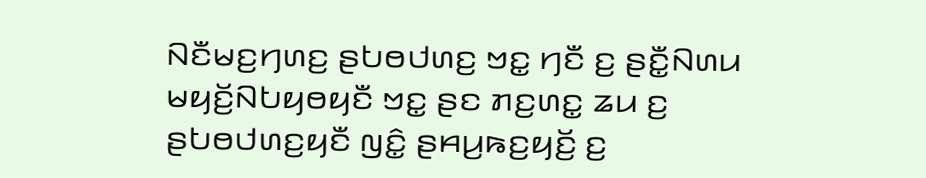ꤡꤢꤪꤗꤢ꤬ꤚꤛꤢ꤬ ꤔꤝꤥꤓꤛꤢ꤬ ꤠꤢ꤭ ꤚꤢꤪ ꤢ꤬ ꤔꤢꤪ꤭ꤡꤛꤣ ꤗꤟꤢꤩ꤬ꤡꤝꤟꤥꤟꤢꤪ ꤠꤢ꤭ ꤔꤢ ꤊꤢ꤬ꤛꤢ꤭ ꤘꤣ ꤢ꤬ ꤔꤝꤥꤓꤛꤢ꤬ꤟꤢꤪ ꤜꤢꤨ꤭ ꤔꤌꤣ꤬ꤒꤢ꤬ꤟꤢꤩ꤬ ꤢ꤬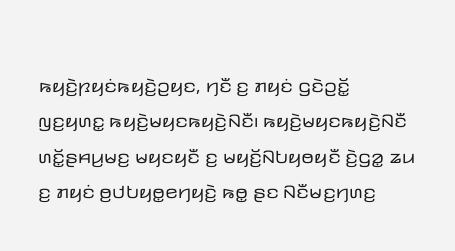ꤒꤟꤢꤧ꤬ꤐꤟꤢꤦꤒꤟꤢꤧ꤬ꤑꤟꤢ, ꤚꤢꤪ ꤢ꤬ ꤊꤟꤢꤦ ꤞꤢꤧꤑꤢꤩ꤭ ꤜꤢ꤬ꤟꤛꤢ꤭ ꤒꤟꤢꤧ꤬ꤗꤟꤢꤒꤟꤢꤧ꤬ꤡꤢꤪ꤯ ꤒꤟꤢꤧ꤬ꤗꤟꤢꤒꤟꤢꤧ꤬ꤡꤢꤪ ꤛꤢꤩ꤭ꤔꤌꤣ꤬ꤗꤢ꤬ ꤗꤟꤢꤟꤢꤪ ꤢ꤬ ꤗꤟꤢꤩ꤬ꤡꤝꤟꤥꤟꤢꤪ ꤢꤧ꤬ꤞꤤ꤭ ꤘꤣ ꤢ꤬ ꤊꤟꤢꤦ ꤥ꤬ꤓꤝꤟꤥ꤭ꤕꤚꤟꤢꤧ꤬ ꤒꤥ꤭ ꤔꤢ ꤡꤢꤪꤗꤢ꤬ꤚꤛꤢ꤬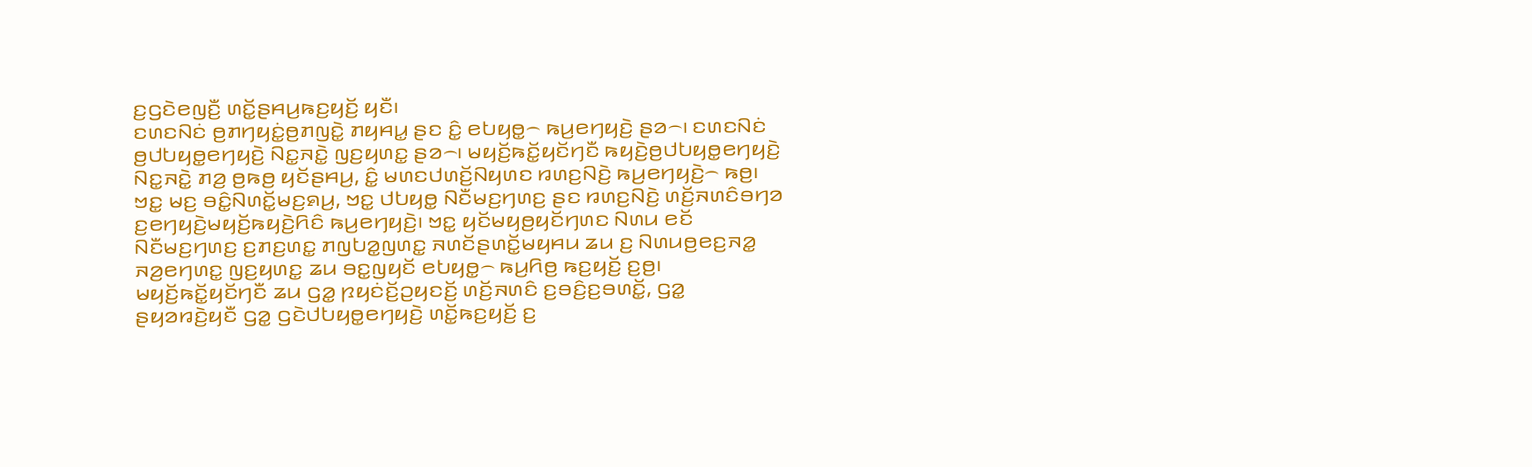ꤢ꤬ꤞꤢꤧꤕꤜꤢꤪ꤬ ꤛꤢꤩ꤭ꤔꤌꤣ꤬ꤒꤢ꤬ꤟꤢꤩ꤬ ꤟꤢꤪ꤯
ꤢꤛꤢꤡꤢꤦ ꤥ꤬ꤊꤚꤟꤢꤦ꤭ꤥ꤬ꤊꤜꤢꤧ꤭ ꤊꤟꤌꤣ꤭ ꤔꤢ ꤢꤨ꤭ ꤕꤝꤟꤥ꤭꤮ ꤒꤣ꤬ꤕꤚꤟꤢꤧ꤬ ꤔꤤ꤮꤯ ꤢꤛꤢꤡꤢꤦ ꤥ꤬ꤓꤝꤟꤥ꤭ꤕꤚꤟꤢꤧ꤬ ꤡꤢ꤭ꤏꤢꤧ꤭ ꤜꤢ꤬ꤟꤛꤢ꤭ ꤔꤤ꤮꤯ ꤗꤟꤢꤩ꤬ꤒꤢꤩ꤭ꤟꤢꤩꤚꤢꤪ ꤒꤟꤢꤧ꤬ꤥ꤬ꤓꤝꤟꤥ꤭ꤕꤚꤟꤢꤧ꤬ ꤡꤢ꤭ꤏꤢꤧ꤭ ꤊꤤ꤬ ꤥ꤬ꤒꤥ꤬ ꤟꤢꤩꤔꤌꤣ꤬, ꤢꤨ꤭ ꤗꤛꤢꤓꤛꤢꤩ꤬ꤡꤟꤛꤢ ꤙꤛꤢ꤬ꤡꤢꤧ꤬ ꤒꤣ꤬ꤕꤚꤟꤢꤧ꤬꤮ ꤒꤥ꤬꤯
ꤠꤢ꤭ ꤗꤢ꤬ ꤋꤢꤨ꤭ꤡꤛꤢꤩ꤭ꤗꤢ꤬ꤎꤣ꤬, ꤠꤢ꤭ ꤓꤝꤟꤥ꤭ ꤡꤢꤪꤗꤢ꤬ꤚꤛꤢ꤬ ꤔꤢ ꤙꤛꤢ꤬ꤡꤢꤧ꤬ ꤛꤢꤩ꤬ꤏꤛꤢꤨꤋꤚꤤ ꤢ꤬ꤕꤚꤟꤢꤧ꤬ꤗꤟꤢꤩ꤬ꤒꤟꤢꤧ꤬ꤖꤢꤨ ꤒꤣ꤬ꤕꤚꤟꤢꤧ꤬꤯ ꤠꤢ꤭ ꤟꤢꤩꤗꤟꤥ꤬ꤟꤢꤩꤚꤛꤢ ꤡꤛꤣ ꤕꤢꤩ ꤡꤢꤪꤗꤢ꤬ꤚꤛꤢ꤬ ꤢ꤬ꤊꤢ꤬ꤛꤢ꤭ ꤊꤜꤝꤤ꤭ꤜꤛꤢ꤭ ꤏꤛꤢꤩꤔꤛꤢꤩ꤭ꤗꤟꤌꤣ ꤘꤣ ꤢ꤬ ꤡꤛꤣꤥ꤬ꤕꤢ꤬ꤏꤤ꤭ ꤏꤤ꤬ꤕꤚꤛꤢ꤭ ꤜꤢ꤬ꤟꤛꤢ꤭ ꤘꤣ ꤋꤢ꤭ꤜꤟꤢꤩ ꤕꤝꤟꤥ꤭꤮ ꤒꤣ꤬ꤖꤥ꤬ ꤒꤢ꤬ꤟꤢꤩ꤬ ꤢ꤬ꤥ꤬꤯
ꤗꤟꤢꤩ꤬ꤒꤢꤩ꤭ꤟꤢꤩꤚꤢꤪ ꤘꤣ ꤞꤤ꤭ ꤐꤟꤢꤦꤢꤩ꤬ꤑꤟꤢꤢꤩ꤬ ꤛꤢꤩ꤬ꤏꤛꤢꤨ ꤢ꤬ꤋꤢꤨ꤬ꤢ꤬ꤋꤛꤢꤩ꤭, ꤞꤤ꤭ ꤔꤟꤤꤙꤢꤧ꤬ꤟꤢꤪ ꤞꤤ꤭ ꤞꤢꤧꤓꤝꤟꤥ꤭ꤕꤚꤟꤢꤧ꤬ ꤛꤢꤩ꤭ꤒꤢ꤬ꤟꤢꤩ꤬ ꤢ꤬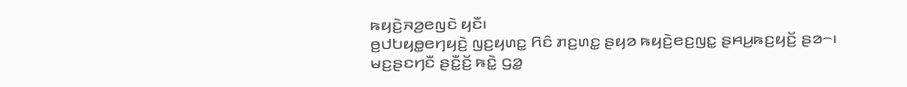ꤒꤟꤢꤧ꤬ꤏꤤ꤬ꤕꤜꤢꤧ ꤟꤢꤪ꤯
ꤥ꤬ꤓꤝꤟꤥ꤭ꤕꤚꤟꤢꤧ꤬ ꤜꤢ꤬ꤟꤛꤢ꤭ ꤖꤢꤨ ꤊꤢ꤬ꤛꤢ꤭ ꤔꤟꤤ ꤒꤟꤢꤧ꤬ꤕꤢ꤬ꤜꤢ꤭ ꤔꤌꤣ꤬ꤒꤢ꤬ꤟꤢꤩ꤬ ꤔꤤ꤮꤯ ꤗꤢ꤬ꤔꤢꤚꤢꤪ ꤔꤢꤪ꤭ꤢꤩ꤬ ꤒꤢꤧ꤭ ꤞꤤ꤭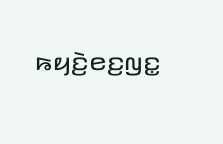ꤒꤟꤢꤧ꤬ꤕꤢ꤬ꤜꤢ꤭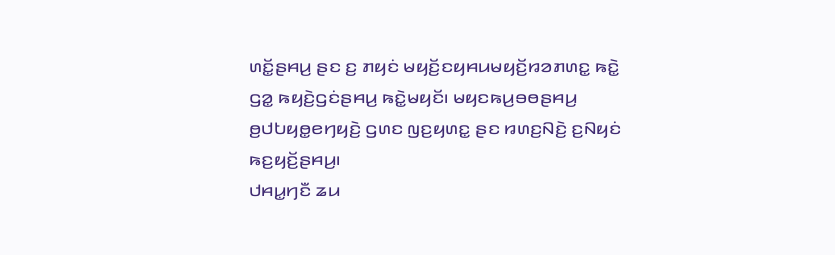ꤛꤢꤩ꤭ꤔꤌꤣ꤬ ꤔꤢ ꤢ꤬ ꤊꤟꤢꤦ ꤗꤟꤢꤩ꤬ꤢꤟꤌꤣꤗꤟꤢꤩ꤬ꤙꤤꤊꤛꤢ꤭ ꤒꤢꤧ꤭ ꤞꤤ꤭ ꤒꤟꤢꤧ꤬ꤞꤢꤦꤔꤌꤣ꤬ ꤒꤢꤧ꤭ꤗꤟꤢꤩ꤯ ꤗꤟꤢꤒꤣ꤬ꤋꤥꤔꤌꤣ꤬ ꤥ꤬ꤓꤝꤟꤥ꤭ꤕꤚꤟꤢꤧ꤬ ꤞꤛꤢ ꤜꤢ꤬ꤟꤛꤢ꤭ ꤔꤢ ꤙꤛꤢ꤬ꤡꤢꤧ꤬ ꤢ꤬ꤡꤟꤢꤦ ꤒꤢ꤬ꤟꤢꤩ꤬ꤔꤌꤣ꤬꤯
ꤓꤌꤣ꤭ꤚꤢꤪ ꤘꤣ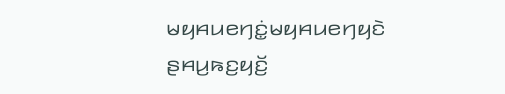ꤗꤟꤌꤣꤕꤚꤢꤦ꤭ꤗꤟꤌꤣꤕꤚꤟꤢꤧ ꤔꤌꤣ꤬ꤒꤢ꤬ꤟꤢꤩ꤬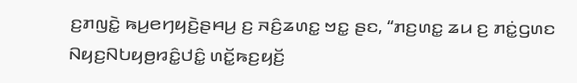ꤢ꤬ꤊꤜꤢꤧ꤭ ꤒꤣ꤬ꤕꤚꤟꤢꤧ꤬ꤔꤌꤣ꤬ ꤢ꤬ ꤏꤢꤨ꤬ꤘꤛꤢ꤭ ꤠꤢ꤭ ꤔꤢ, “ꤊꤢ꤬ꤛꤢ꤭ ꤘꤣ ꤢ꤬ ꤊꤢꤦ꤭ꤞꤛꤢ ꤡꤟꤢ꤬ꤡꤝꤟꤥ꤬ꤙꤢꤨ꤭ꤓꤢꤨ꤭ ꤛꤢꤩ꤭ꤒꤢ꤬ꤟꤢꤩ꤬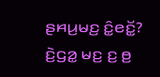ꤔꤌꤣ꤬ꤗꤢ꤬ ꤢꤨ꤭ꤕꤢꤩ꤭? ꤢꤧ꤬ꤞꤤ꤭ ꤗꤢ꤬ ꤢ꤬ ꤥ꤬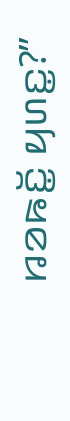ꤙꤤꤒꤢꤩ꤭ ꤟꤛꤢ꤭?”